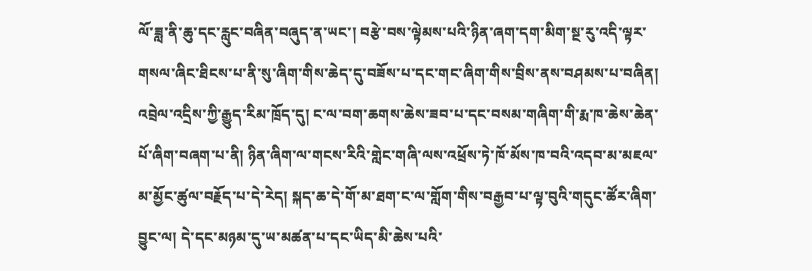ལོ་ཟླ་ནི་ཆུ་དང་རླུང་བཞིན་བཞུད་ན་ཡང་། བརྩེ་བས་ལྟེམས་པའི་ཉིན་ཞག་དག་མིག་སྔ་རུ་འདི་ལྟར་གསལ་ཞིང་ཐིངས་པ་ནི་སུ་ཞིག་གིས་ཆེད་དུ་བཟོས་པ་དང་གང་ཞིག་གིས་བྲིས་ནས་བཤམས་པ་བཞིན།
འབྲེལ་འདྲིས་ཀྱི་རྒྱུད་རིམ་ཁྲོད་དུ། ང་ལ་བག་ཆགས་ཆེས་ཟབ་པ་དང་བསམ་གཞིག་གི་རྨ་ཁ་ཆེས་ཆེན་པོ་ཞིག་བཞག་པ་ནི། ཉིན་ཞིག་ལ་གངས་རིའི་གླེང་གཞི་ལས་འཕྲོས་ཏེ་ཁོ་མོས་ཁ་བའི་འདབ་མ་མཇལ་མ་མྱོང་ཚུལ་བརྗོད་པ་དེ་རེད། སྐད་ཆ་དེ་གོ་མ་ཐག་ང་ལ་གློག་གིས་བརྒྱབ་པ་ལྟ་བུའི་གདུང་ཚོར་ཞིག་བྱུང་ལ། དེ་དང་མཉམ་དུ་ཡ་མཚན་པ་དང་ཡིད་མི་ཆེས་པའི་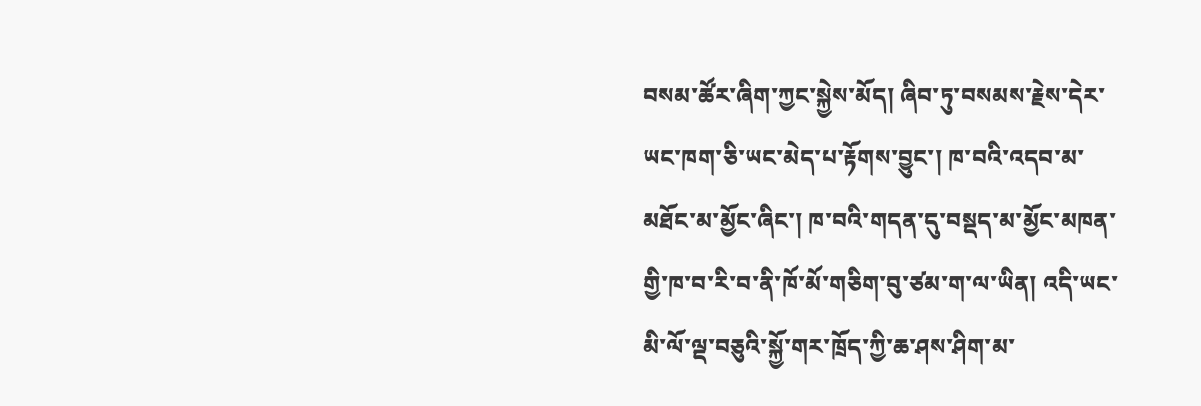བསམ་ཚོར་ཞིག་ཀྱང་སྐྱེས་མོད། ཞིབ་ཏུ་བསམས་རྗེས་དེར་ཡང་ཁག་ཅི་ཡང་མེད་པ་རྟོགས་བྱུང་། ཁ་བའི་འདབ་མ་མཐོང་མ་མྱོང་ཞིང་། ཁ་བའི་གདན་དུ་བསྡད་མ་མྱོང་མཁན་གྱི་ཁ་བ་རི་བ་ནི་ཁོ་མོ་གཅིག་བུ་ཙམ་ག་ལ་ཡིན། འདི་ཡང་མི་ལོ་ལྡ་བཅུའི་སྐྱོ་གར་ཁྲོད་ཀྱི་ཆ་ཤས་ཤིག་མ་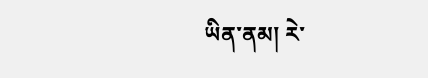ཡིན་ནམ། རེ་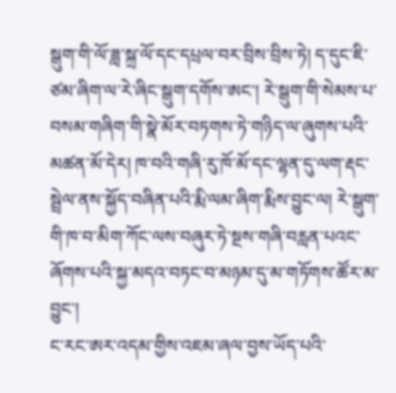སྒུག་གི་ལོ་ཟླ་སྐྲ་ལོ་དང་དཔྲལ་བར་བྲིས་བྲིས་ཏེ། ད་དུང་ཇི་ཙམ་ཞིག་ལ་རེ་ཞིང་སྒུག་དགོས་ཨང་། རེ་སྒུག་གི་སེམས་པ་བསམ་གཞིག་གི་སྣེ་མོར་བཏགས་ཏེ་གཉིད་ལ་ཞུགས་པའི་མཚན་མོ་དེར། ཁ་བའི་གཞི་རུ་ཁོ་མོ་དང་ལྷན་དུ་ལག་རྡང་སྦྲེལ་ནས་སྐྱོད་བཞིན་པའི་རྨི་ལམ་ཞིག་རྨིས་བྱུང་ལ། རེ་སྒུག་གི་ཁ་བ་མིག་ཀོང་ལས་བཞུར་ཏེ་སྔས་གཞི་བརླན་པའང་ཞོགས་པའི་སྐྱ་མདའ་བཏང་བ་མཉམ་དུ་མ་གཏོགས་ཚོར་མ་བྱུང་།
ང་རང་ཨར་འདམ་གྱིས་འཇམ་ཞལ་བྱས་ཡོད་པའི་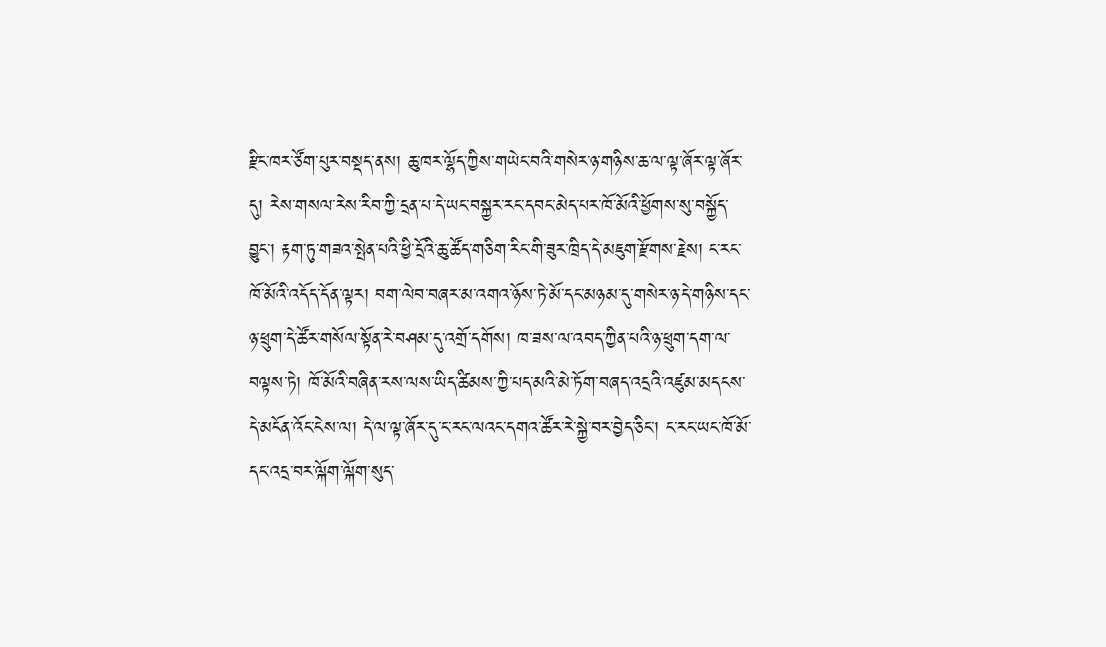རྫིང་ཁར་ཙོག་པུར་བསྡད་ནས། ཆུ་ཁར་ལྷོད་ཀྱིས་གཡེང་བའི་གསེར་ཉ་གཉིས་ཆ་ལ་ལྟ་ཞོར་ལྟ་ཞོར་དུ། རེས་གསལ་རེས་རིབ་ཀྱི་དྲན་པ་དེ་ཡང་བསྐྱར་རང་དབང་མེད་པར་ཁོ་མོའི་ཕྱོགས་སུ་བསྐྱོད་བྱུང་། རྟག་ཏུ་གཟའ་སྤེན་པའི་ཕྱི་དྲོའི་ཆུ་ཚོད་གཅིག་རིང་གི་ཟུར་ཁྲིད་དེ་མཇུག་རྫོགས་རྗེས། ང་རང་ཁོ་མོའི་འདོད་དོན་ལྟར། བག་ལེབ་བཞར་མ་འགའ་ཉོས་ཏེ་མོ་དང་མཉམ་དུ་གསེར་ཉ་དེ་གཉིས་དང་ཉ་ཕྲུག་དེ་ཚོར་གསོལ་སྟོན་རེ་བཤམ་དུ་འགྲོ་དགོས། ཁ་ཟས་ལ་འབད་ཀྱིན་པའི་ཉ་ཕྲུག་དག་ལ་བལྟས་ཏེ། ཁོ་མོའི་བཞིན་རས་ལས་ཡིད་ཚིམས་ཀྱི་པད་མའི་མེ་ཏོག་བཞད་འདྲའི་འཛུམ་མདངས་དེ་མངོན་འོང་ངེས་ལ། དེ་ལ་ལྟ་ཞོར་དུ་ང་རང་ལའང་དགའ་ཚོར་རེ་སྐྱེ་བར་བྱེད་ཅིང་། ང་རང་ཡང་ཁོ་མོ་དང་འདྲ་བར་ལྐོག་ལྐོག་སུད་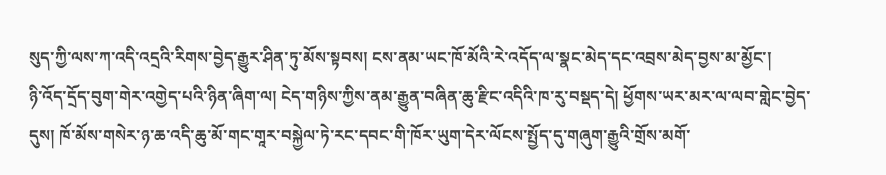སུད་ཀྱི་ལས་ཀ་འདི་འདྲའི་རིགས་བྱེད་རྒྱུར་ཤིན་ཏུ་མོས་སྟབས། ངས་ནམ་ཡང་ཁོ་མོའི་རེ་འདོད་ལ་སྣང་མེད་དང་འབྲས་མེད་བྱས་མ་མྱོང་།
ཉི་འོད་དྲོད་བུག་གེར་འགྱེད་པའི་ཉིན་ཞིག་ལ། ངེད་གཉིས་ཀྱིས་ནམ་རྒྱུན་བཞིན་ཆུ་རྫིང་འདིའི་ཁ་རུ་བསྡད་དེ། ཕྱོགས་ཡར་མར་ལ་ལབ་གླེང་བྱེད་དུས། ཁོ་མོས་གསེར་ཉ་ཆ་འདི་ཆུ་མོ་གང་གཱར་བསྐྱེལ་ཏེ་རང་དབང་གི་ཁོར་ཡུག་དེར་ལོངས་སྤྱོད་དུ་གཞུག་རྒྱུའི་གྲོས་མགོ་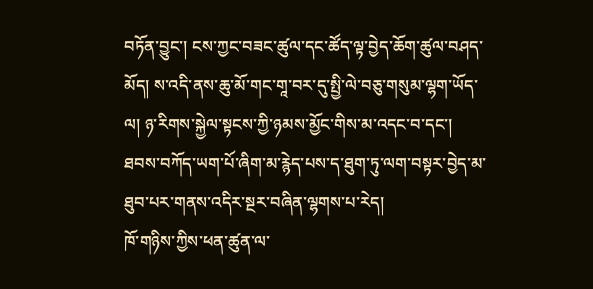བཏོན་བྱུང་། ངས་ཀྱང་བཟང་ཚུལ་དང་ཚོད་ལྟ་བྱེད་ཆོག་ཚུལ་བཤད་མོད། ས་འདི་ནས་ཆུ་མོ་གང་གཱ་བར་དུ་སྤྱི་ལེ་བཅུ་གསུམ་ལྷག་ཡོད་ལ། ཉ་རིགས་སྐྱེལ་སྟངས་ཀྱི་ཉམས་མྱོང་གིས་མ་འདང་བ་དང་། ཐབས་བཀོད་ཡག་པོ་ཞིག་མ་རྙེད་པས་ད་ཐུག་ཏུ་ལག་བསྟར་བྱེད་མ་ཐུབ་པར་གནས་འདིར་སྔར་བཞིན་ལྷགས་པ་རེད།
ཁོ་གཉིས་ཀྱིས་ཕན་ཚུན་ལ་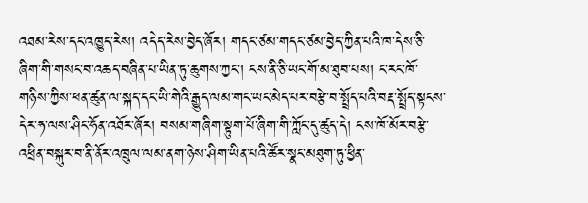འཐམ་རེས་དང་འཁྱུད་རེས། འདེད་རེས་བྱེད་ཞོར། གདང་ཙམ་གདང་ཙམ་བྱེད་ཀྱིན་པའི་ཁ་དེས་ཅི་ཞིག་གི་གསང་བ་འཆད་བཞིན་པ་ཡིན་ཏུ་ཆུགས་ཀྱང་། ངས་ནི་ཅི་ཡང་གོ་མ་ཐུབ་པས། ང་རང་ཁོ་གཉིས་ཀྱིས་ཕན་ཚུན་ལ་སྐད་དང་ཡི་གེའི་རྒྱུད་ལམ་གང་ཡང་མེད་པར་བརྩེ་བ་སྤྲོད་པའི་བརྡ་སྤྲོད་སྟངས་དེར་ཧ་ལས་ཤིང་ཧོན་འཐོར་ཞོར། བསམ་གཞིག་སྟུག་པོ་ཞིག་གི་ཀློང་དུ་ཚུད་དེ། ངས་ཁོ་མོར་བརྩེ་འཕྲིན་བསྐུར་བ་ནི་ནོར་འཁྲུལ་ལམ་ནག་ཉེས་ཤིག་ཡིན་པའི་ཚོར་སྣང་མཐུག་ཏུ་ཕྱིན་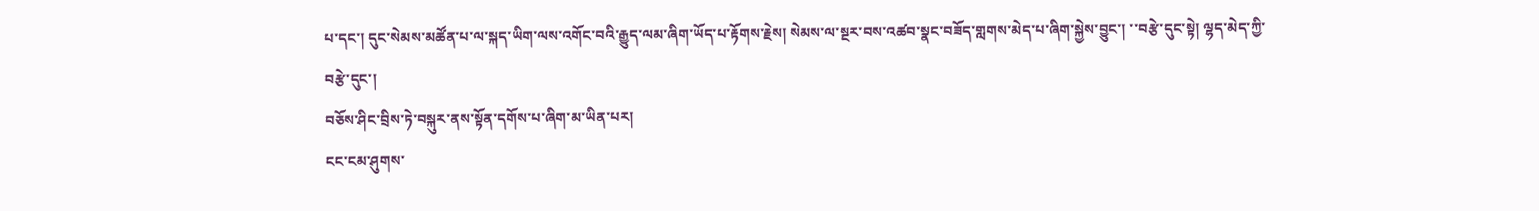པ་དང་། དུང་སེམས་མཚོན་པ་ལ་སྐད་ཡིག་ལས་འགོང་བའི་རྒྱུད་ལམ་ཞིག་ཡོད་པ་རྟོགས་རྗེས། སེམས་ལ་སྔར་བས་འཚབ་སྣང་བཟོད་གླགས་མེད་པ་ཞིག་སྐྱེས་བྱུང་། ་་བརྩེ་དུང་སྟེ། ལྷད་མེད་ཀྱི་བརྩེ་དུང་།
བཅོས་ཤིང་བྲིས་ཏེ་བསྐུར་ནས་སྟོན་དགོས་པ་ཞིག་མ་ཡིན་པར།
ངང་ངམ་ཤུགས་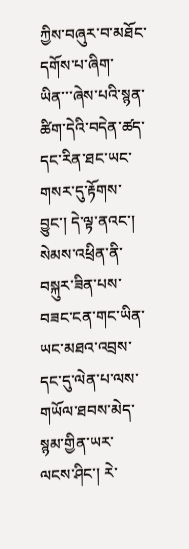ཀྱིས་བཞུར་བ་མཐོང་དགོས་པ་ཞིག་ཡིན་་་ཞེས་པའི་སྙན་ཚིག་དེའི་བདེན་ཚད་དང་རིན་ཐང་ཡང་གསར་དུ་རྟོགས་བྱུང་། དེ་ལྟ་ནའང་། སེམས་འཕྲིན་ནི་བསྐུར་ཟིན་པས་བཟང་ངན་གང་ཡིན་ཡང་མཐའ་འབྲས་དང་དུ་ལེན་པ་ལས་གཡོལ་ཐབས་མེད་སྙམ་གྱིན་ཡར་ལངས་ཤིང་། རེ་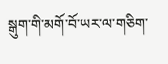སྒུག་གི་མགོ་བོ་ཡར་ལ་གཅིག་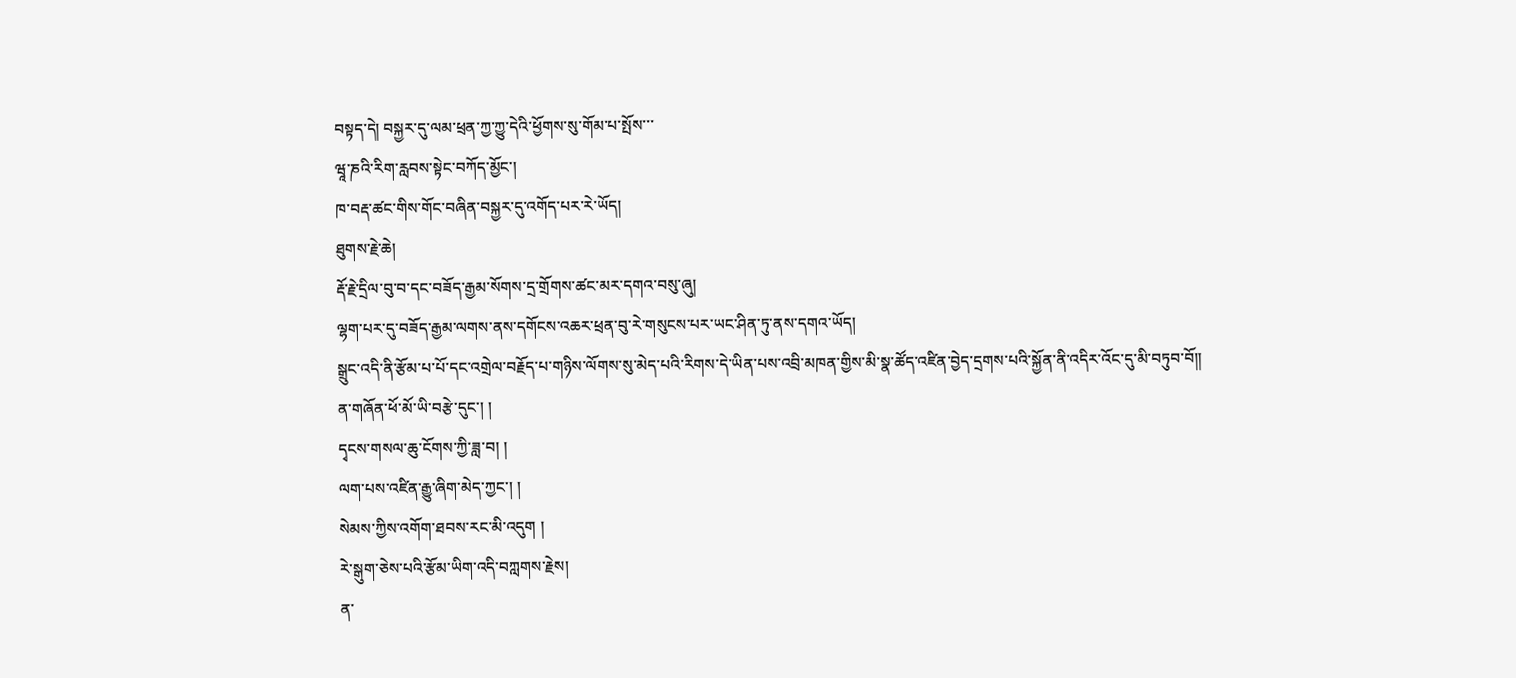བསྟད་དེ། བསྐྱར་དུ་ལམ་ཕྲན་ཀྱ་ཀྱུ་དེའི་ཕྱོགས་སུ་གོམ་པ་སྤོས་་་
ཝཱ་ཎའི་རིག་རླབས་སྟེང་བཀོད་མྱོང་།
ཁ་བརྡ་ཚང་གིས་གོང་བཞིན་བསྐྱར་དུ་འགོད་པར་རེ་ཡོད།
ཐུགས་རྗེ་ཆེ།
རྡོ་རྗེ་དྲིལ་བུ་བ་དང་བཟོད་རྒྱམ་སོགས་དྲ་གྲོགས་ཚང་མར་དགའ་བསུ་ཞུ།
ལྷག་པར་དུ་བཟོད་རྒྱམ་ལགས་ནས་དགོངས་འཆར་ཕྲན་བུ་རེ་གསུངས་པར་ཡང་ཤིན་ཏུ་ནས་དགའ་ཡོད།
སྒྲུང་འདི་ནི་རྩོམ་པ་པོ་དང་འགྲེལ་བརྗོད་པ་གཉིས་ལོགས་སུ་མེད་པའི་རིགས་དེ་ཡིན་པས་འབྲི་མཁན་གྱིས་མི་སྣ་ཚོད་འཛིན་བྱེད་དྲགས་པའི་སྐྱོན་ནི་འདིར་འོང་དུ་མི་བཏུབ་བོ༎
ན་གཞོན་ཕོ་མོ་ཡི་བརྩེ་དུང་། །
དྭངས་གསལ་ཆུ་ངོགས་ཀྱི་ཟླ་བ། །
ལག་པས་འཛིན་རྒྱུ་ཞིག་མེད་ཀྱང་། །
སེམས་ཀྱིས་འགོག་ཐབས་རང་མི་འདུག །
རེ་སྒུག་ཅེས་པའི་རྩོམ་ཡིག་འདི་བཀླགས་རྗེས།
ན་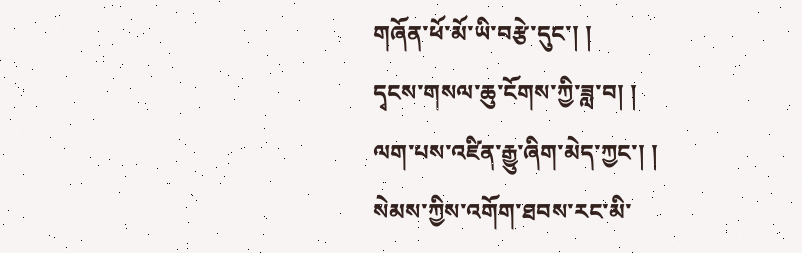གཞོན་ཕོ་མོ་ཡི་བརྩེ་དུང་། །
དྭངས་གསལ་ཆུ་ངོགས་ཀྱི་ཟླ་བ། །
ལག་པས་འཛིན་རྒྱུ་ཞིག་མེད་ཀྱང་། །
སེམས་ཀྱིས་འགོག་ཐབས་རང་མི་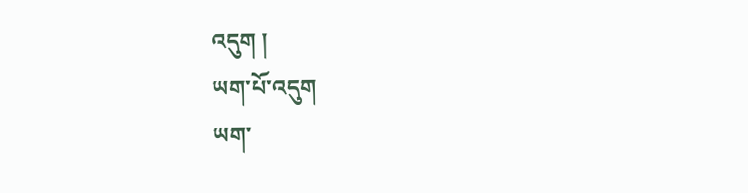འདུག །
ཡག་པོ་འདུག
ཡག་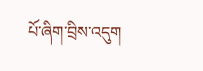པོ་ཞིག་བྲིས་འདུག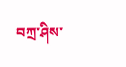བཀྲ་ཤིས་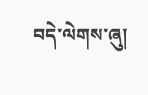བདེ་ལེགས་ཞུ།